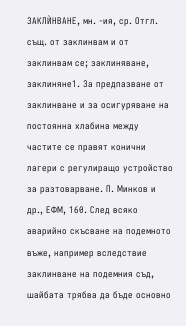ЗАКЛЍНВАНЕ, мн. -ия, ср. Отгл. същ. от заклинвам и от заклинвам се; заклиняване, заклиняне1. За предпазване от заклинване и за осигуряване на постоянна хлабина между частите се правят конични лагери с регулиращо устройство за разтоварване. П. Минков и др., ЕФМ, 160. След всяко аварийно скъсване на подемното въже, например вследствие заклинване на подемния съд, шайбата трябва да бъде основно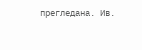прегледана. Ив.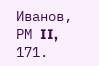Иванов, РМ II, 171.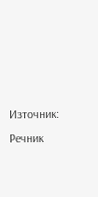Източник: Речник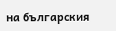на българския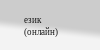език (онлайн)